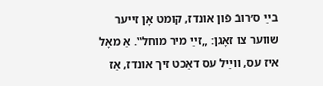בײַ ס׳רובֿ פֿון אונדז, קומט אָן זייער שווער צו זאָגן: „זײַ מיר מוחל‟. אַ מאָל איז עס, ווײַל עס דאַכט זיך אונדז, אַז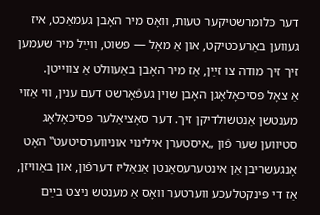דער כּלומרשטיקער טעות, וואָס מיר האָבן געמאַכט, איז געווען באַרעכטיקט, און אַ מאָל — פּשוט, ווײַל מיר שעמען זיך זיך מודה צו זײַן, אַז מיר האָבן באַעוולט אַ צווייטן.
אַ צאָל פּסיכאָלאָגן האָבן שוין געפֿאָרשט דעם ענין, ווי אַזוי מענטשן אַנטשולדיקן זיך. דער סאָציאַלער פּסיכאָלאָג סטיווען שער פֿון „איסטערן אילינוי אוניווערסיטעט‟ האָט אָנגעשריבן אַן אינטערעסאַנטן אַנאַליז דערפֿון, און באַוויזן, אַז די פּינקטלעכע ווערטער וואָס אַ מענטש ניצט בײַם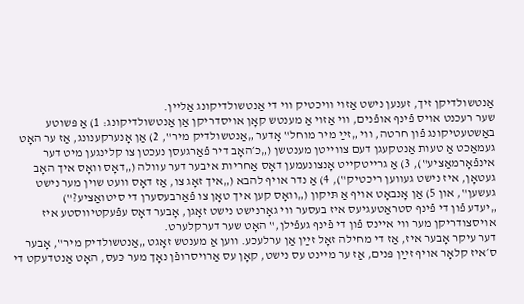אַנטשולדיקן זיך, זענען נישט אַזוי וויכטיק ווי די אַנטשולדיקונג אַליין.
שער רעכנט אויס פֿינף אופֿנים, ווי אַזוי אַ מענטש קאָן אויסדריקן אַן אַנטשולדיקונג: 1) אַ פּשוטע באַשטעטיקונג פֿון חרטה, ווי „זײַ מיר מוחל‟ אָדער „אַנטשולדיק מיר‟, 2) אַן אָנערקענונג, אַז ער האָט געמאַכט אַ טעות אַנטקעגן דעם צווייטן מענטשן („כ׳האָב דיר פֿאַרגעסן נעכטן צו קלינגען מיט דער אינפֿאָרמאַציע‟), 3) אַ גרייטקייט אָנצונעמען דאָס אַחריות איבער דער עוולה („דאָס וואָס איך האָב געטאָן, איז נישט געווען ריכטיק‟), 4) אַ נדר אויף להבא („איך זאָג צו, אַז דאָס וועט שוין מער נישט געשען‟, און 5) אַן אָנבאָט אויף אַ תּיקון („וואָס קען איך טאָן צו פֿאַרבעסערן די סיטואַציע?‟)
„יעדע פֿון די פֿינף סטראַטעגיעס איז בעסער ווי גאָרנישט נישט זאָגן, אָבער דאָס עפֿעקטיווסטע איז אויסצודריקן מער ווי איינס פֿון די פֿינף געפֿילן,‟ האָט שער דערקלערט.
דער עיקר אָבער איז, אַז די מחילה זאָל זײַן אַן ערלעכע. ווען אַ מענטש זאָגט „אַנטשולדיק מיר‟, אָבער ס׳איז קלאָר אויף זײַן פּנים, אַז ער מיינט עס נישט, קאָן עס אַרויסרופֿן נאָך מער כּעס, האָט אַנטדעקט די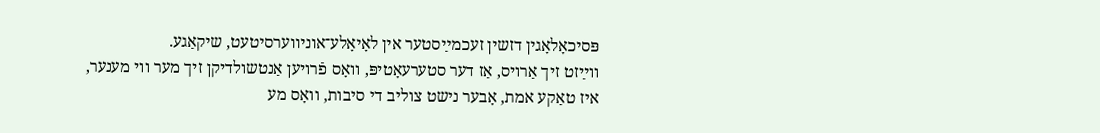פּסיכאָלאָגין דזשין זעכמײַסטער אין לאָיאָלע־אוניווערסיטעט, שיקאַגע.
ווײַזט זיך אַרויס, אַז דער סטערעאָטיפּ, וואָס פֿרויען אַנטשולדיקן זיך מער ווי מענער, איז טאַקע אמת, אָבער נישט צוליב די סיבות, וואָס מע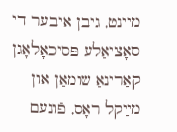מיינט, גיבן איבער די סאָציאַלע פּסיכאָלאָגן קאַרינאַ שומאַן און מײַקל ראָס, פֿונעם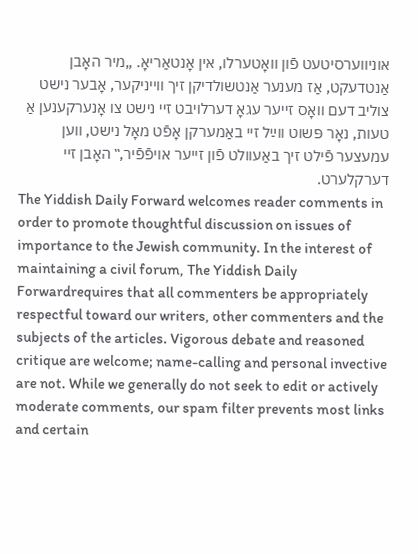אוניווערסיטעט פֿון וואָטערלו, אין אָנטאַריאָ. „מיר האָבן אַנטדעקט, אַז מענער אַנטשולדיקן זיך ווייניקער, אָבער נישט צוליב דעם וואָס זייער עגאָ דערלויבט זיי נישט צו אָנערקענען אַ טעות, נאָר פּשוט ווײַל זיי באַמערקן אָפֿט מאָל נישט, ווען עמעצער פֿילט זיך באַעוולט פֿון זייער אויפֿפֿיר,‟ האָבן זיי דערקלערט.
The Yiddish Daily Forward welcomes reader comments in order to promote thoughtful discussion on issues of importance to the Jewish community. In the interest of maintaining a civil forum, The Yiddish Daily Forwardrequires that all commenters be appropriately respectful toward our writers, other commenters and the subjects of the articles. Vigorous debate and reasoned critique are welcome; name-calling and personal invective are not. While we generally do not seek to edit or actively moderate comments, our spam filter prevents most links and certain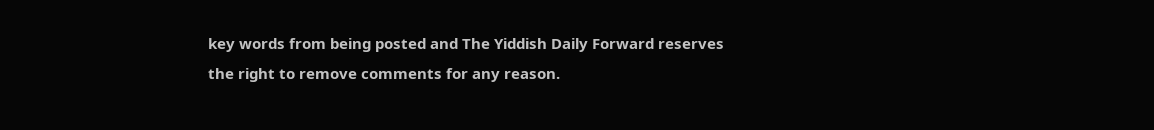key words from being posted and The Yiddish Daily Forward reserves the right to remove comments for any reason.